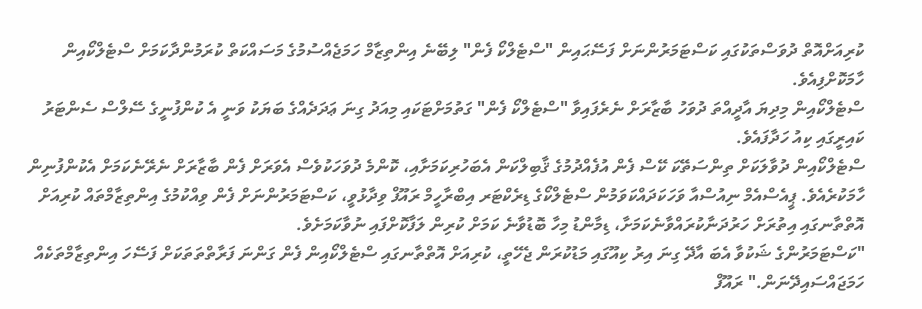ކުރިއަށްއޮތް ދުވަސްތަކުގައި ކަސްޓަމަރުންނަށް ފަސޭޙައިން "ސްޓެލްކޯ ފެން" ލިބޭނެ އިންތިޒާމް ހަމަޖެއްސުމުގެ މަސައްކަތް ކުރަމުންދާކަމަށް ސްޓެލްކޯއިން ހާމަކޮށްފިއެވެ.
ސްޓެލްކޯއިން މިދިޔަ އާދީއްތަ ދުވަހު ބާޒާރަށް ނެރެފައިވާ "ސްޓެލްކޯ ފެން" ގަތުމަށްޓަކައި މިއަދު ގިނަ ޢަދަދެއްގެ ބަޔަކު ވަނީ އެ ކުންފުނީގެ ސޭލްސް ސެންޓަރު ކައިރީގައި ކިއު ހަދާފައެވެ.
ސްޓެލްކޯއިން ދުވާލަކަށް ތިންސަތޭކަ ކޭސް ފެން އުފެއްދުމުގެ ޤާބިލްކަން އެބަހުރިކަމަށާއި، ކޮންމެ ދުވަހަކުވެސް އެވަރަށް ފެން ބާޒާރަށް ނެރޭނެކަމަށް އެކުންފުނިން ހާމަކުރެއެވެ. ޕީއެސްއެމް ނިއުސްއާ ވަހަކަދައްކަވަމުން ސްޓެލްކޯގެ ޑިރެކްޓަރ އިބްރާހީމް ރައޫފް ވިދާޅުވީ، ކަސްޓަމަރުންނަށް ފެން ވިއްކުމުގެ އިންތިޒާމްތައް ކުރިއަށް އޮތްތާނގައި އިތުރަށް ހަރުދަނާކުރައްވާނެކަމަށާ، ޑިމާންޑު މިހާ ބޮޑުވާނެ ކަމަށް ކުރިން ލަފާކޮށްފައި ނުވާކަމަށެވެ.
"ކަސްޓަމަރުންގެ ޝަކުވާ އެބަ އާދޭ ގިނަ އިރު ކިއޫގައި މަޑުކުރަން ޖެހޭތީ، ކުރިއަށް އޮތްތާނގައި ސްޓެލްކޯއިން ފެން ގަންނަ ފަރާތްތަތަކަށް ފަސޭހަ އިންތިޒާމްތަކެއް ހަމަޖައްސައިދޭނަން." ރައޫފް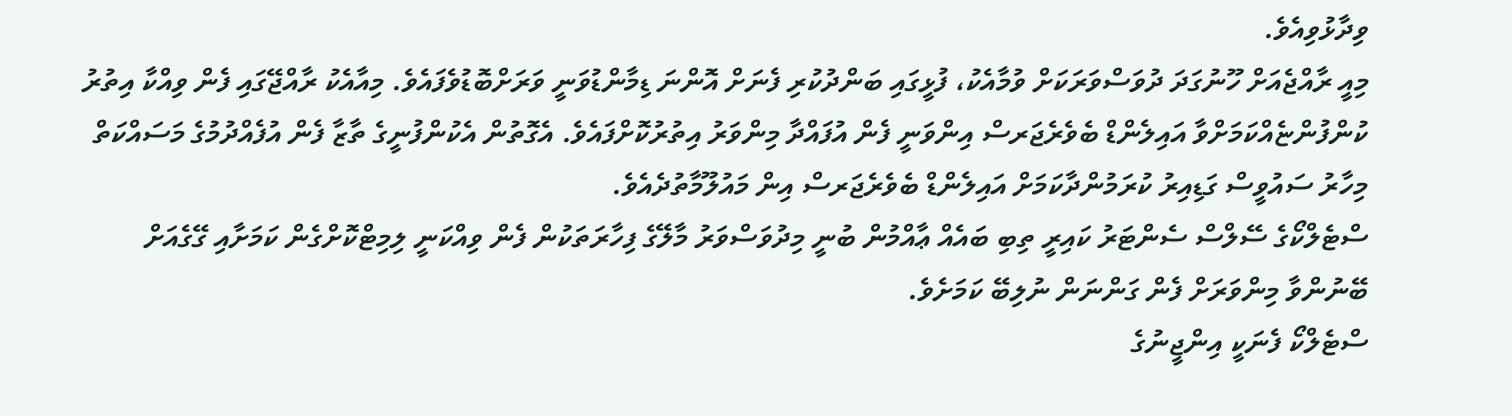ވިދާޅުވިއެވެ.
މިއީ ރާއްޖެއަށް ހޫނުގަދަ ދުވަސްވަރަކަށް ވުމާއެކު، ފުޅީގައި ބަންދުކުރި ފެނަށް އޮންނަ ޑިމާންޑުވަނީ ވަރަށްބޮޑުވެފައެވެ. މިއާއެކު ރާއްޖޭގައި ފެން ވިއްކާ އިތުރު ކުންފުންޏެއްކަމަށްވާ އައިލެންޑް ބެވެރެޖަރސް އިންވަނީ ފެން އުފައްދާ މިންވަރު އިތުރުކޮށްފައެވެ. އެގޮތުން އެކުންފުނީގެ ތާޒާ ފެން އުފެއްދުމުގެ މަސައްކަތް މިހާރު ސައުވީސް ގަޑިއިރު ކުރަމުންދާކަމަށް އައިލެންޑް ބެވެރެޖަރސް އިން މައުލޫމާތުދެއެވެ.
ސްޓެލްކޯގެ ސޭލްސް ސެންޓަރު ކައިރީ ތިބި ބައެއް ޢާއްމުން ބުނީ މިދުވަސްވަރު މާލޭގެ ފިހާރަތަކުން ފެން ވިއްކަނީ ލިމިޓްކޮށްގެން ކަމަށާއި ގޭގެއަށް ބޭނުންވާ މިންވަރަށް ފެން ގަންނަން ނުލިބޭ ކަމަށެވެ.
ސްޓެލްކޯ ފެނަކީ އިންޖީނުގެ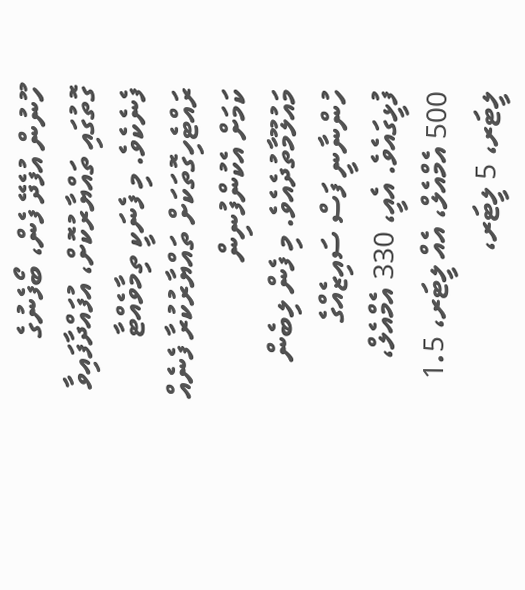ހޫނުން އުފެދޭ ފެން، ބޯފެނުގެ ގޮތުގައި ތައްޔާރުކޮށް، އުފައްދާފައިވާ ފެނެކެވެ. މި ފެނަކީ ތިމާވެއްޓާ ރައްޓެހިގޮތަކަށް ތައްޔާރުކުރާ ފެނެއް ކަމަށް އެކުންފުނިން މައުލޫމާތުދެއެވެ. މި ފެން ލިބެން ހުންނާނީ ފަސް ސައިޒެއްގެ ފުޅީގައެވެ. އެއީ، 330 އެމްއެލް، 500 އެމްއެލް، އެއް ލީޓަރ، 1.5 ލީޓަރ، 5 ލީޓަރ،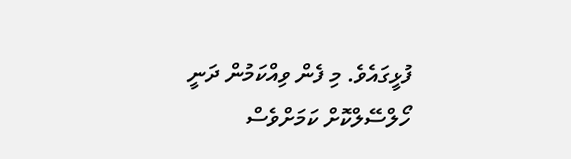ފުޅީގައެވެ. މި ފެން ވިއްކަމުން ދަނީ ހޯލްސޭލްކޮށް ކަމަށްވެސް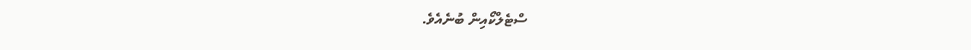ސްޓެލްކޯއިން ބުނެއެވެ.